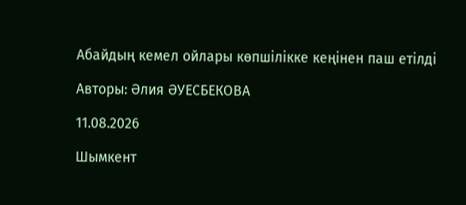Абайдың кемел ойлары көпшілікке кеңінен паш етілді

Авторы: Әлия ӘУЕСБЕКОВА

11.08.2026

Шымкент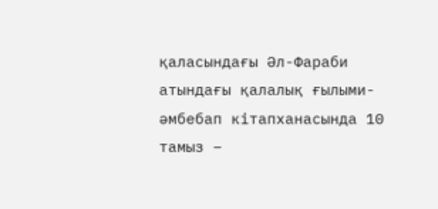қаласындағы Әл-Фараби атындағы қалалық ғылыми-әмбебап кітапханасында 10 тамыз –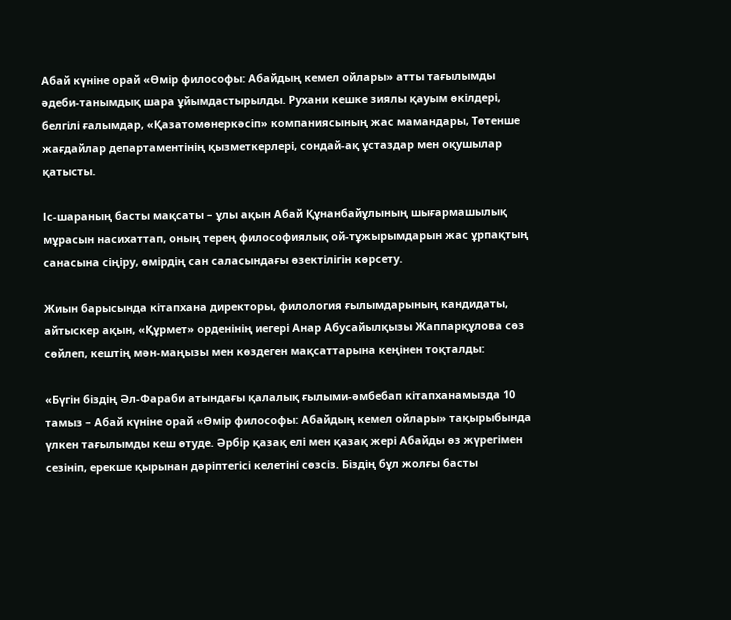Абай күніне орай «Өмір философы: Абайдың кемел ойлары» атты тағылымды әдеби-танымдық шара ұйымдастырылды. Рухани кешке зиялы қауым өкілдері, белгілі ғалымдар, «Қазатомөнеркәсіп» компаниясының жас мамандары, Төтенше жағдайлар департаментінің қызметкерлері, сондай-ақ ұстаздар мен оқушылар қатысты.

Іс-шараның басты мақсаты – ұлы ақын Абай Құнанбайұлының шығармашылық мұрасын насихаттап, оның терең философиялық ой-тұжырымдарын жас ұрпақтың санасына сіңіру, өмірдің сан саласындағы өзектілігін көрсету.

Жиын барысында кітапхана директоры, филология ғылымдарының кандидаты, айтыскер ақын, «Құрмет» орденінің иегері Анар Абусайылқызы Жаппарқұлова сөз сөйлеп, кештің мән-маңызы мен көздеген мақсаттарына кеңінен тоқталды:

«Бүгін біздің Әл-Фараби атындағы қалалық ғылыми-әмбебап кітапханамызда 10 тамыз – Абай күніне орай «Өмір философы: Абайдың кемел ойлары» тақырыбында үлкен тағылымды кеш өтуде. Әрбір қазақ елі мен қазақ жері Абайды өз жүрегімен сезініп, ерекше қырынан дәріптегісі келетіні сөзсіз. Біздің бұл жолғы басты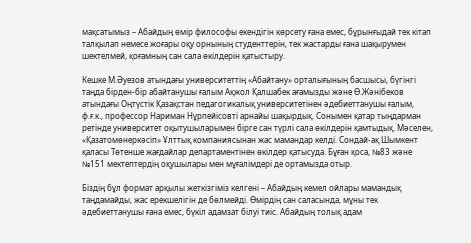мақсатымыз – Абайдың өмір философы екендігін көрсету ғана емес, бұрынғыдай тек кітап талқылап немесе жоғары оқу орнының студенттерін, тек жастарды ғана шақырумен шектелмей, қоғамның сан сала өкілдерін қатыстыру.

Кешке М.Әуезов атындағы университеттің «Абайтану» орталығының басшысы, бүгінгі таңда бірден-бір абайтанушы ғалым Ақжол Қалшабек ағамызды және Ө.Жәнібеков атындағы Оңтүстік Қазақстан педагогикалық университетінен әдебиеттанушы ғалым, ф.ғ.к., профессор Нариман Нұрпейісовті арнайы шақырдық. Сонымен қатар тыңдарман ретінде университет оқытушыларымен бірге сан түрлі сала өкілдерін қамтыдық. Мәселен, «Қазатомөнеркәсіп» Ұлттық компаниясынан жас мамандар келді. Сондай-ақ Шымкент қаласы Төтенше жағдайлар департаментінен өкілдер қатысуда. Бұған қоса, №83 және №151 мектептердің оқушылары мен мұғалімдері де ортамызда отыр.

Біздің бұл формат арқылы жеткізгіміз келгені – Абайдың кемел ойлары мамандық таңдамайды, жас ерекшелігін де бөлмейді. Өмірдің сан саласында, мұны тек әдебиеттанушы ғана емес, бүкіл адамзат білуі тиіс. Абайдың толық адам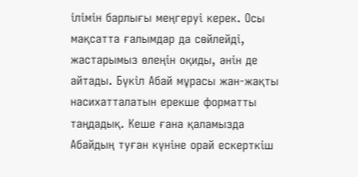ілімін барлығы меңгеруі керек. Осы мақсатта ғалымдар да сөйлейді, жастарымыз өлеңін оқиды, әнін де айтады. Бүкіл Абай мұрасы жан-жақты насихатталатын ерекше форматты таңдадық. Кеше ғана қаламызда Абайдың туған күніне орай ескерткіш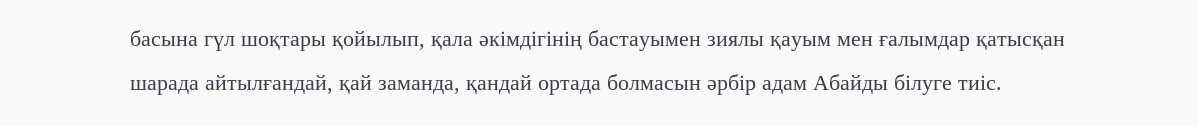басына гүл шоқтары қойылып, қала әкімдігінің бастауымен зиялы қауым мен ғалымдар қатысқан шарада айтылғандай, қай заманда, қандай ортада болмасын әрбір адам Абайды білуге тиіс.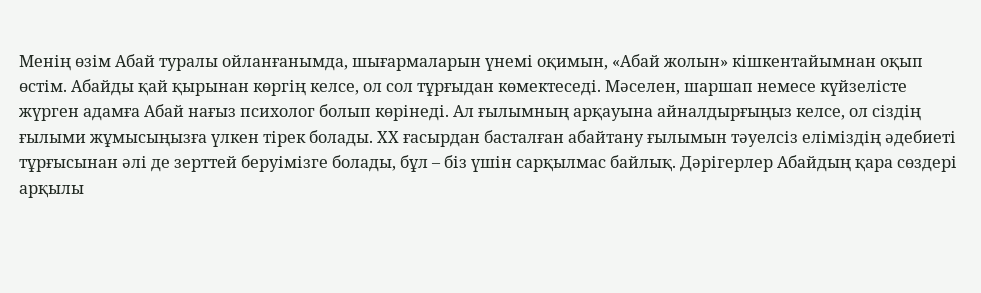Менің өзім Абай туралы ойланғанымда, шығармаларын үнемі оқимын, «Абай жолын» кішкентайымнан оқып өстім. Абайды қай қырынан көргің келсе, ол сол тұрғыдан көмектеседі. Мәселен, шаршап немесе күйзелісте жүрген адамға Абай нағыз психолог болып көрінеді. Ал ғылымның арқауына айналдырғыңыз келсе, ол сіздің ғылыми жұмысыңызға үлкен тірек болады. ХХ ғасырдан басталған абайтану ғылымын тәуелсіз еліміздің әдебиеті тұрғысынан әлі де зерттей беруімізге болады, бұл – біз үшін сарқылмас байлық. Дәрігерлер Абайдың қара сөздері арқылы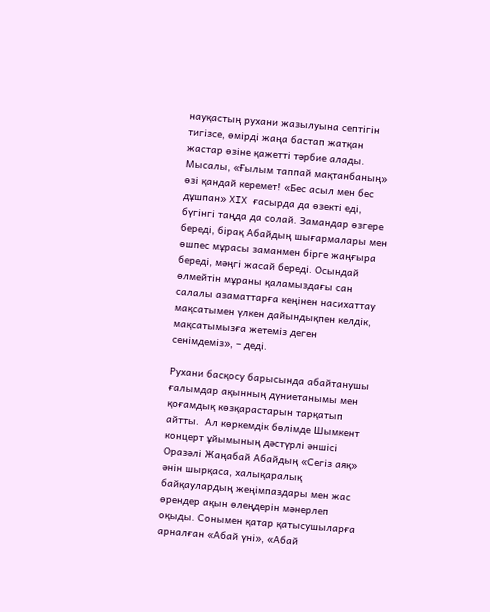науқастың рухани жазылуына септігін тигізсе, өмірді жаңа бастап жатқан жастар өзіне қажетті тәрбие алады. Мысалы, «Ғылым таппай мақтанбаның» өзі қандай керемет! «Бес асыл мен бес дұшпан» XIX ғасырда да өзекті еді, бүгінгі таңда да солай. Замандар өзгере береді, бірақ Абайдың шығармалары мен өшпес мұрасы заманмен бірге жаңғыра береді, мәңгі жасай береді. Осындай өлмейтін мұраны қаламыздағы сан салалы азаматтарға кеңінен насихаттау мақсатымен үлкен дайындықпен келдік, мақсатымызға жетеміз деген сенімдеміз», – деді.

Рухани басқосу барысында абайтанушы ғалымдар ақынның дүниетанымы мен қоғамдық көзқарастарын тарқатып айтты.  Ал көркемдік бөлімде Шымкент концерт ұйымының дәстүрлі әншісі Оразәлі Жаңабай Абайдың «Сегіз аяқ» әнін шырқаса, халықаралық байқаулардың жеңімпаздары мен жас өрендер ақын өлеңдерін мәнерлеп оқыды. Сонымен қатар қатысушыларға арналған «Абай үні», «Абай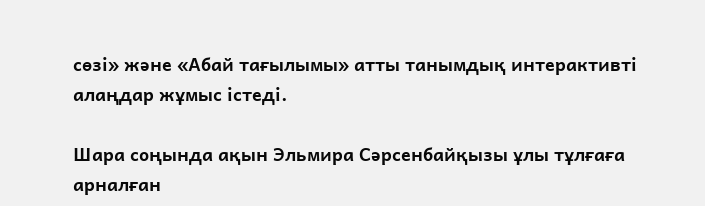сөзі» және «Абай тағылымы» атты танымдық интерактивті алаңдар жұмыс істеді.

Шара соңында ақын Эльмира Сәрсенбайқызы ұлы тұлғаға арналған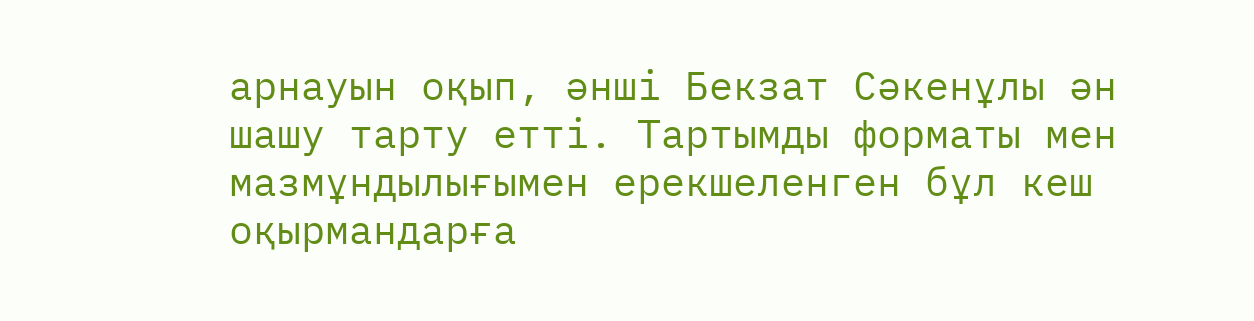арнауын оқып, әнші Бекзат Сәкенұлы ән шашу тарту етті. Тартымды форматы мен мазмұндылығымен ерекшеленген бұл кеш оқырмандарға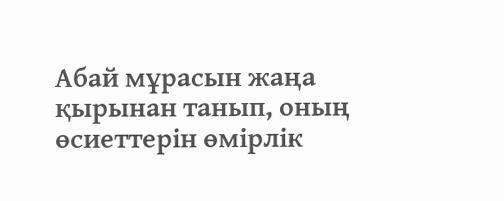Абай мұрасын жаңа қырынан танып, оның өсиеттерін өмірлік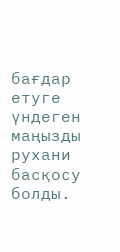бағдар етуге үндеген маңызды рухани басқосу болды.